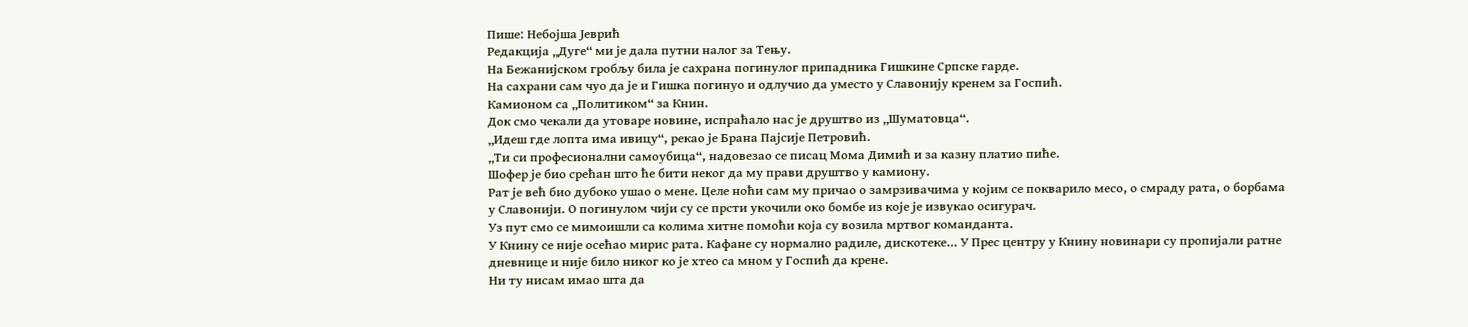Пише: Небојша Јеврић
Редакција „Дуге“ ми је дала путни налог за Тењу.
На Бежанијском гробљу била је сахрана погинулог припадника Гишкине Српске гарде.
На сахрани сам чуо да је и Гишка погинуо и одлучио да уместо у Славонију кренем за Госпић.
Камионом са „Политиком“ за Книн.
Док смо чекали да утоваре новине, испраћало нас је друштво из „Шуматовца“.
„Идеш где лопта има ивицу“, рекао је Брана Пајсије Петровић.
„Ти си професионални самоубица“, надовезао се писац Мома Димић и за казну платио пиће.
Шофер је био срећан што ће бити неког да му прави друштво у камиону.
Рат је већ био дубоко ушао о мене. Целе ноћи сам му причао о замрзивачима у којим се покварило месо, о смраду рата, о борбама у Славонији. О погинулом чији су се прсти укочили око бомбе из које је извукао осигурач.
Уз пут смо се мимоишли са колима хитне помоћи која су возила мртвог команданта.
У Книну се није осећао мирис рата. Кафане су нормално радиле, дискотеке… У Прес центру у Книну новинари су пропијали ратне дневнице и није било никог ко је хтео са мном у Госпић да крене.
Ни ту нисам имао шта да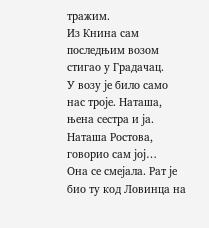тражим.
Из Книна сам последњим возом стигао у Градачац.
У возу је било само нас троје. Наташа, њена сестра и ја.
Наташа Ростова, говорио сам јој…
Она се смејала. Рат је био ту код Ловинца на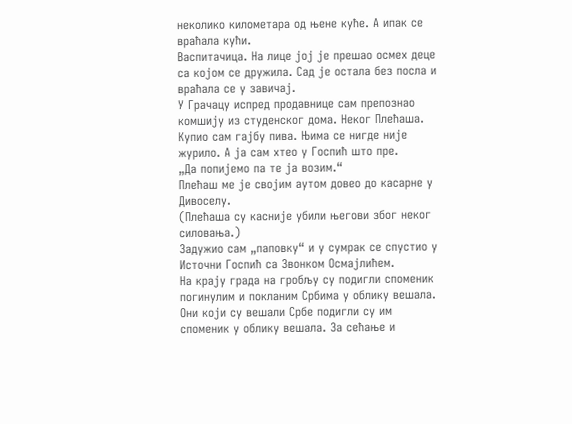неколико километара од њене куће. А ипак се враћала кући.
Васпитачица. На лице јој је прешао осмех деце са којом се дружила. Сад је остала без посла и враћала се у завичај.
У Грачацу испред продавнице сам препознао комшију из студенског дома. Неког Плећаша.
Купио сам гајбу пива. Њима се нигде није журило. А ја сам хтео у Госпић што пре.
„Да попијемо па те ја возим.“
Плећаш ме је својим аутом довео до касарне у Дивоселу.
(Плећаша су касније убили његови због неког силовања.)
Задужио сам „паповку“ и у сумрак се спустио у Источни Госпић са Звонком Осмајлићем.
На крају града на гробљу су подигли споменик погинулим и покланим Србима у облику вешала. Они који су вешали Србе подигли су им споменик у облику вешала. За сећање и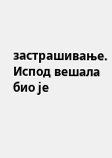застрашивање.
Испод вешала био је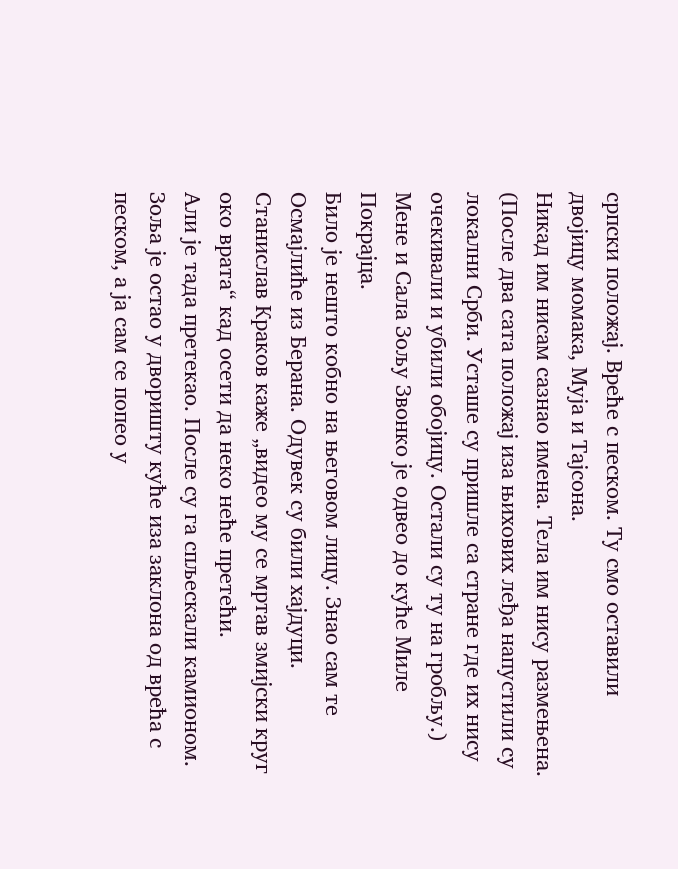српски положај. Вреће с песком. Ту смо оставили двојицу момака, Муја и Тајсона.
Никад им нисам сазнао имена. Тела им нису размењена.
(После два сата положај иза њихових леђа напустили су локални Срби. Усташе су пришле са стране где их нису очекивали и убили обојицу. Остали су ту на гробљу.)
Мене и Сала Зољу Звонко је одвео до куће Миле Покрајца.
Било је нешто кобно на његовом лицу. Знао сам те Осмајлиће из Берана. Одувек су били хајдуци.
Станислав Краков каже „видео му се мртав змијски круг око врата“ кад осети да неко неће претећи.
Али је тада претекао. После су га спљескали камионом.
Зоља је остао у дворишту куће иза заклона од врећа с песком, а ја сам се попео у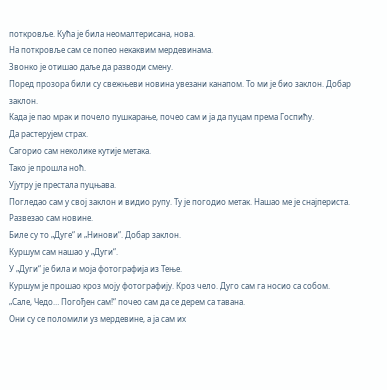поткровље. Кућа је била неомалтерисана, нова.
На поткровље сам се попео некаквим мердевинама.
Звонко је отишао даље да разводи смену.
Поред прозора били су свежњеви новина увезани канапом. То ми је био заклон. Добар заклон.
Када је пао мрак и почело пушкарање, почео сам и ја да пуцам према Госпићу.
Да растерујем страх.
Сагорио сам неколике кутије метака.
Тако је прошла ноћ.
Ујутру је престала пуцњава.
Погледао сам у свој заклон и видио рупу. Ту је погодио метак. Нашао ме је снајпериста.
Развезао сам новине.
Биле су то „Дуге“ и „Нинови“. Добар заклон.
Куршум сам нашао у „Дуги“.
У „Дуги“ је била и моја фотографија из Тење.
Куршум је прошао кроз моју фотографију. Кроз чело. Дуго сам га носио са собом.
„Сале, Чедо… Погођен сам!“ почео сам да се дерем са тавана.
Они су се поломили уз мердевине, а ја сам их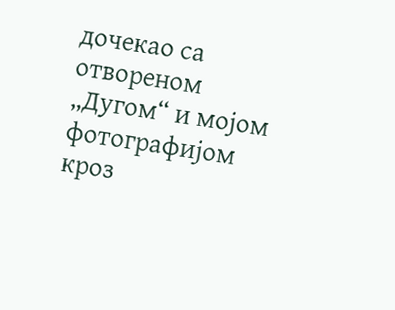дочекао са отвореном „Дугом“ и мојом фотографијом кроз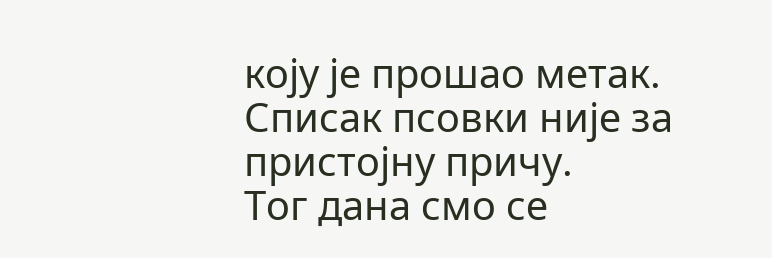коју је прошао метак.
Списак псовки није за пристојну причу.
Тог дана смо се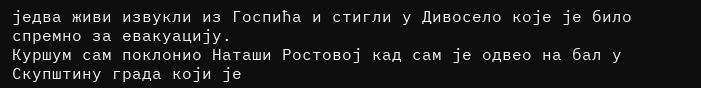једва живи извукли из Госпића и стигли у Дивосело које је било спремно за евакуацију.
Куршум сам поклонио Наташи Ростовој кад сам је одвео на бал у Скупштину града који је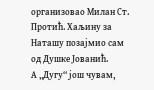организовао Милан Ст. Протић. Хаљину за Наташу позајмио сам од Душке Јованић.
А „Дугу“ још чувам,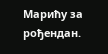Марићу за рођендан.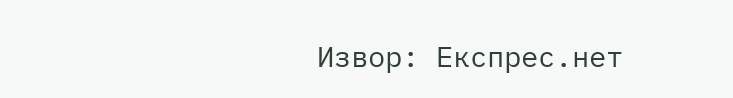Извор: Експрес.нет